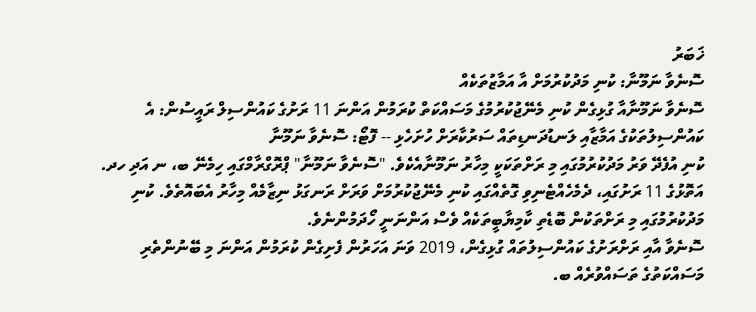ޚަބަރު
ސޮނެވާ ނަމޫނާ: ކުނި މަދުކުރުމަށް އާ އަމާޒުތަކެއް
ސޮނެވާ ނަމޫނާއާ ގުޅިގެން ކުނި މެނޭޖުކުރުމުގެ މަސައްކަތް ކުރަމުން އަންނަ 11 ރަށުގެ ކައުންސިލް ރައީސުން: އެ ކައުންސިލުތަކުގެ އަމާޒާއި ލަނޑުދަނޑިތައް ސަރުކާރަށް ހުށަހެޅި -- ފޮޓޯ: ސޮނެވާ ނަމޫނާ
ކުނި އުފެދޭ ވަރު މަދުކުރުމުގައި މި ރަށްތަކަކީ މިހާރު ނަމޫނާއެކެވެ. "ސޮނެވާ ނަމޫނާ" ޕްރޮގްރާމްގައި ހިމެނޭ ބ، ނ އަދި ހދ. އަތޮޅުގެ 11 ރަށުގައި، ދެމެހެއްޓެނިވި ގޮތެއްގައި ކުނި މެނޭޖުކުރުމަށް ވަރަށް ރަނގަޅު ނިޒާމެއް މިހާރު އެބައޮތެވެ. ކުނި މަދުކުރުމުގައި މި ރަށްތަކުން ބޮޑެތި ކާމިޔާބީތަކެއް ވެސް އަންނަނީ ހޯދަމުންނެވެ.
ސޮނެވާ އާއި ރަށްރަށުގެ ކައުންސިލުތައް ގުޅިގެން، 2019 ވަނަ އަހަރުން ފެށިގެން ކުރަމުން އަންނަ މި ބޭނުންތެރި މަސައްކަތުގެ ތަސައްވުރެއް ބ.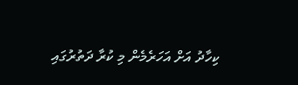ކިހާދު އަށް އަހަރެމެން މި ކުރާ ދަތުރުގައި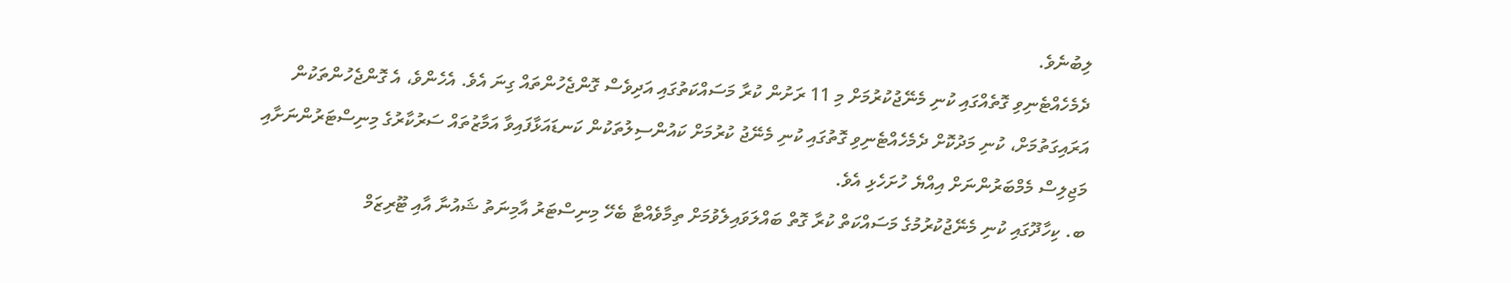ލިބުނެވެ.
ދެމެހެއްޓެނިވި ގޮތެއްގައި ކުނި މެނޭޖުކުރުމަށް މި 11 ރަށުން ކުރާ މަސައްކަތުގައި އަދިވެސް ގޮންޖެހުންތައް ގިނަ އެވެ. އެހެންވެ، އެ ގޮންޖެހުންތަކުން އަރައިގަތުމަށް، ކުނި މަދުކޮށް ދެމެހެއްޓެނިވި ގޮތުގައި ކުނި މެނޭޖު ކުރުމަށް ކައުންސިލުތަކުން ކަނޑައަޅާފައިވާ އަމާޒުތައް ސަރުކާރުގެ މިނިސްޓަރުންނަށާއި މަޖިލިސް މެމްބަރުންނަށް އިއްޔެ ހުށަހެޅި އެވެ.
ބ. ކިހާދޫގައި ކުނި މެނޭޖުކުރުމުގެ މަސައްކަތް ކުރާ ގޮތް ބައްލަވައިލެވުމަށް ތިމާވެއްޓާ ބެހޭ މިނިސްޓަރު އާމިނަތު ޝައުނާ އާއި ޓޫރިޒަމް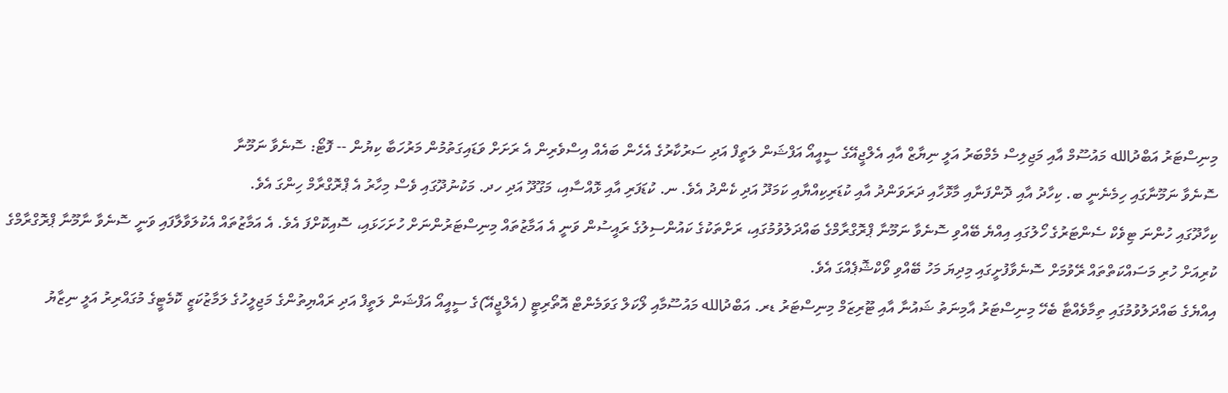މިނިސްޓަރު އަބްދުالله މައުސޫމް އާއި މަޖިލިސް މެމްބަރު އަލީ ނިޔާޒް އާއި އެލްޖީއޭގެ ސީއީއޯ އަފްޝަން ލަތީފް އަދި ސަރުކާރުގެ އެހެން ބައެއް އިސްވެރިން އެ ރަށަށް ވަޑައިގަތުމުން މަރުހަބާ ކިޔުން -- ފޮޓޯ: ސޮނެވާ ނަމޫނާ
ސޮނެވާ ނަމޫނާގައި ހިމެނެނީ ބ. ކިހާދު އާއި ދޮންފަނާއި މާޅޮހާއި ދަރަވަންދު އާއި ކުޑަރިކިއްޔާއި ކަމަދޫ އަދި ކެންދު އެވެ. ނ. ކުޑަފަރި އާއި ޅޮއްސާއި، މަގޫދޫ އަދި ހދ. މަކުނުދޫގައި ވެސް މިހާރު އެ ޕްރޮގްރާމް ހިންގަ އެވެ.
ކިހާދޫގައި ހުންނަ ޓިވެކް ސެންޓަރުގެ ހޯލުގައި އިއްޔެ ބޭއްވި ސޮނެވާ ނަމޫނާ ޕްރޮގްރާމްގެ ބައްދަލުވުމުގައި، ރަށްތަކުގެ ކައުންސިލުގެ ރައީސުން ވަނީ އެ އަމާޒުތައް މިނިސްޓަރުންނަށް ހުށަހަޅައި، ސޮއިކޮށްފަ އެވެ. އެ އަމާޒުތައް އެކުލަވާލާފައި ވަނީ ސޮނެވާ ނާމޫނާ ޕްރޮގްރާމްގެ ކުރިއަށް ހުރި މަސައްކަތްތައް ރޭވުމަށް ސޮނެވާފުށީގައި މިދިޔަ މަހު ބޭއްވި ވޯކްޝޮޕެއްގަ އެވެ.
އިއްޔެގެ ބައްދަލުވުމުގައި ތިމާވެއްޓާ ބެހޭ މިނިސްޓަރު އާމިނަތު ޝައުނާ އާއި ޓޫރިޒަމް މިނިސްޓަރު ޑރ. އަބްދުالله މައުސޫމާއި ލޯކަލް ގަވަމެންޓް އޮތޯރިޓީ (އެލްޖީއޭ)ގެ ސީއީއޯ އަފްޝަން ލަތީފް އަދި ރައްޔިތުންގެ މަޖިލީހުގެ ލަމާޒުކަޒީ ކޮމެޓީގެ މުގައްރިރު އަލީ ނިޒާޔު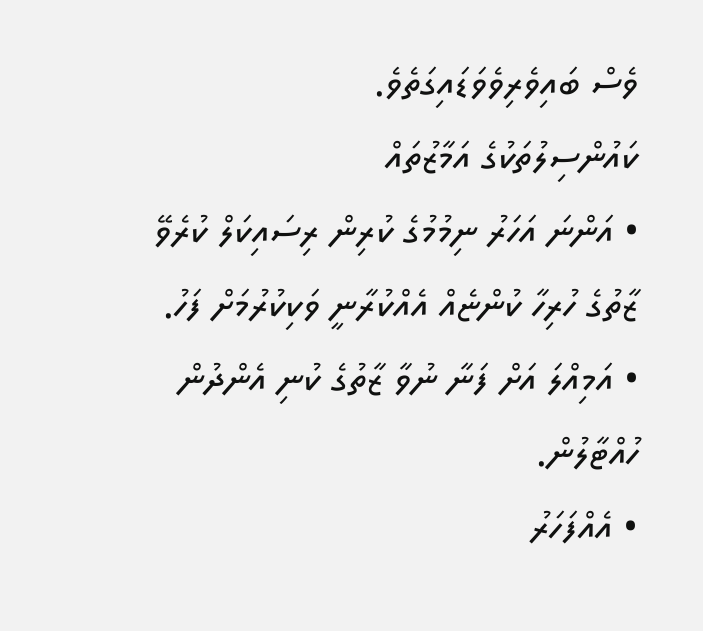ވެސް ބައިވެރިވެވަޑައިގަތެވެ.
ކައުންސިލުތަކުގެ އަމާޒުތައް
• އަންނަ އަހަރު ނިމުމުގެ ކުރިން ރިސައިކަލް ކުރެވޭ ޒާތުގެ ހުރިހާ ކުންޏެއް އެއްކުރާނީ ވަކިކުރުމަށް ފަހު.
• އަމިއްލަ އަށް ފަނާ ނުވާ ޒާތުގެ ކުނި އެންދުން ހުއްޓާލުން.
• އެއްފަހަރު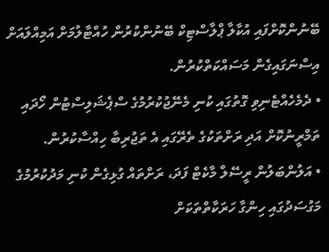ބޭނުންކޮށްފައި އުކާލާ ޕްލާސްޓިކް ބޭނުންކުރުން ހުއްޓާލުމަށް އަމިއްލައަށް އިސްނަގައިގެން މަސައްކަތްކުރުން.
• ދެމެހެއްޓެނިވި ގޮތުގައި ކުނި މެނޭޖުކުރުމުގެ ސްޕެޝަލިސްޓުން ހޯދައި ތަމްރީނުކޮށް އަދި ރަށްތަކުގެ ތެރޭގައި އެ ތަޖުރިބާ ހިއްސާކުރުން.
• އަލުންބަލުން ރީސޭލް މާކެޓް ފަދަ، ރަށްތައް ގުޅިގެން ކުނި މަދުކުރުމުގެ މަގުސަދުގައި ހިންގާ ހަރަކާތްތަކަށް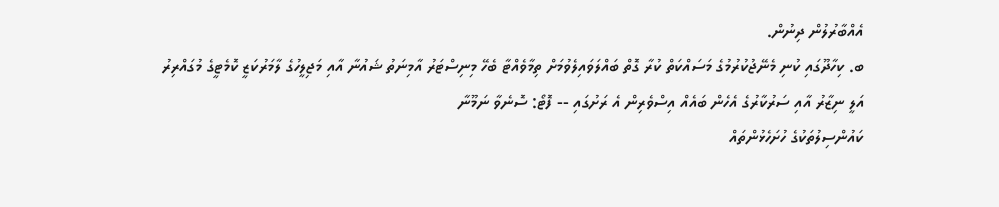އެއްބާރުލުން ދިނުން.
ބ. ކިހާދޫގައި ކުނި މެނޭޖުކުރުމުގެ މަސައްކަތް ކުރާ ގޮތް ބައްލަވައިލެވުމަށް ތިމާވެއްޓާ ބެހޭ މިނިސްޓަރު އާމިނަތު ޝައުނާ އާއި މަޖިލީހުގެ ލާމަރުކަޒީ ކޮމެޓީގެ މުގައްރިރު އަލީ ނިޒާރު އާއި ސަރުކާރުގެ އެހެން ބައެއް އިސްވެރިން އެ ރަށުގައި -- ފޮޓޯ: ސޮނެވާ ނަމޫނާ
ކައުންސިލުތަކުގެ ހުށަހެޅުންތައް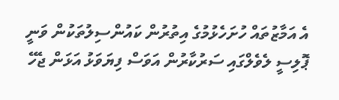އެ އަމާޒުތައް ހުށަހެޅުމުގެ އިތުރުން ކައުންސިލުތަކުން ވަނީ ޕޮލިސީ ލެވެލްގައި ސަރުކާރުން އަވަސް ފިޔަވަޅު އަޅަން ޖެހޭ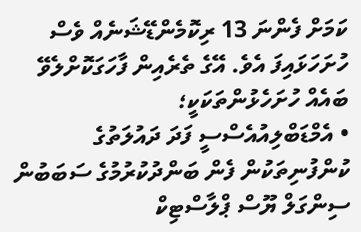ކަމަށް ފެންނަ 13 ރިކޮމެންޑޭޝަނެއް ވެސް ހުށަހަޅައިފަ އެވެ. އޭގެ ތެރެއިން ފާހަގަކޮށްލެވޭ ބައެއް ހުށަހެޅުންތަކަކީ؛
• އެމްޑަބްލިއުއެސްސީ ފަދަ ދައުލަތުގެ ކުންފުނިތަކުން ފެން ބަންދުކުރުމުގެ ސަބަބުން ސިންގަލް ޔޫސް ޕްލާސްޓިކް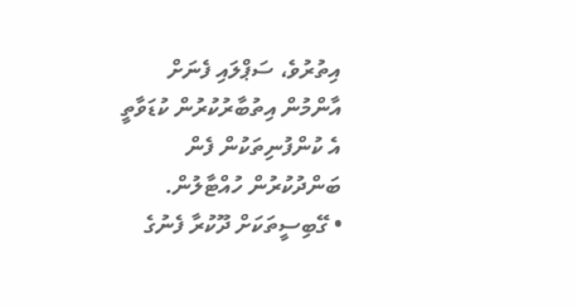އިތުރުވެ، ސަޕްލައި ފެނަށް އާންމުން އިތުބާރުކުރުން ކުޑަވާތީ އެ ކުންފުނިތަކުން ފެން ބަންދުކުރުން ހުއްޓާލުން.
• ގޭބިސީތަކަށް ދޫކުރާ ފެނުގެ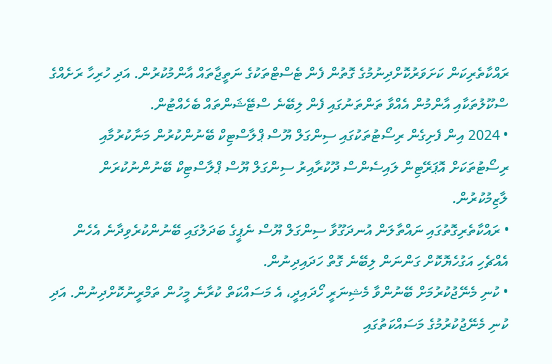ރައްކާތެރިކަން ކަށަވަރުކޮށްދިނުމުގެ ގޮތުން ފެން ޓެސްޓްތަކުގެ ނަތީޖާތައް އާންމުކުރުން. އަދި ހުރިހާ ރަށެއްގެ ސްކޫލުތަކާއި އާންމުން އެއްވާ ތަންތަނުގައި ފެން ލިބޭނެ ސްޓޭޝަންތައް ބެހެއްޓުން.
• 2024 އިން ފެށިގެން ރިސޯޓުތަކުގައި ސިންގަލް ޔޫސް ޕްލާސްޓިކް ބޭނުންކުރުން މަނާކުރުމާއި ރިސޯޓުތަކަށް އޮޕަރޭޓިން ލައިސެންސް ދޫކުރާއިރު ސިންގަލް ޔޫސް ޕްލާސްޓިކް ބޭނުންނުކުރަން ލާޒިމުކުރުން.
• ރައްކާތެރިގޮތުގައި ނައްތާލަން އުނދަގޫވާ ސިންގަލް ޔޫސް ނެޕީގެ ބަދަލުގައި ބޭނުންކުރެވިދާނެ އެހެން އެއްޗެހި އަގުހެޔޮކޮށް ގަންނަން ލިބޭނެ ގޮތް ހަދައިދިނުން.
• ކުނި މެނޭޖުކުރުމަށް ބޭނުންވާ މެޝިނަރީ ހޯދައިދީ، އެ މަސައްކަތް ކުރާނެ މީހުން ތަމްރީނުކޮށްދިނުން. އަދި ކުނި މެނޭޖުކުރުމުގެ މަސައްކަތުގައި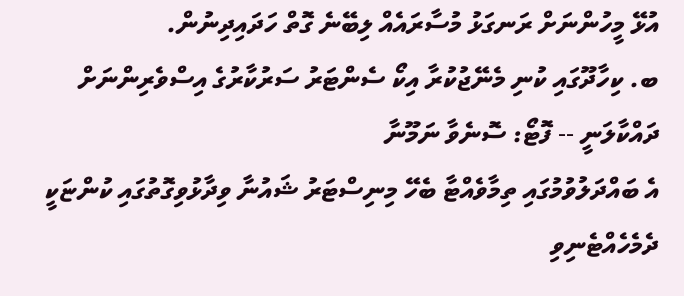އުޅޭ މީހުންނަށް ރަނގަޅު މުސާރައެއް ލިބޭނެ ގޮތް ހަދައިދިނުން.
ބ. ކިހާދޫގައި ކުނި މެނޭޖުކުރާ އިކޯ ސެންޓަރު ސަރުކާރުގެ އިސްވެރިންނަށް ދައްކާލަނީ -- ފޮޓޯ: ސޮނެވާ ނަމޫނާ
އެ ބައްދަލުވުމުގައި ތިމާވެއްޓާ ބެހޭ މިނިސްޓަރު ޝައުނާ ވިދާޅުވިގޮތުގައި ކުންޏަކީ ދެމެހެއްޓެނިވި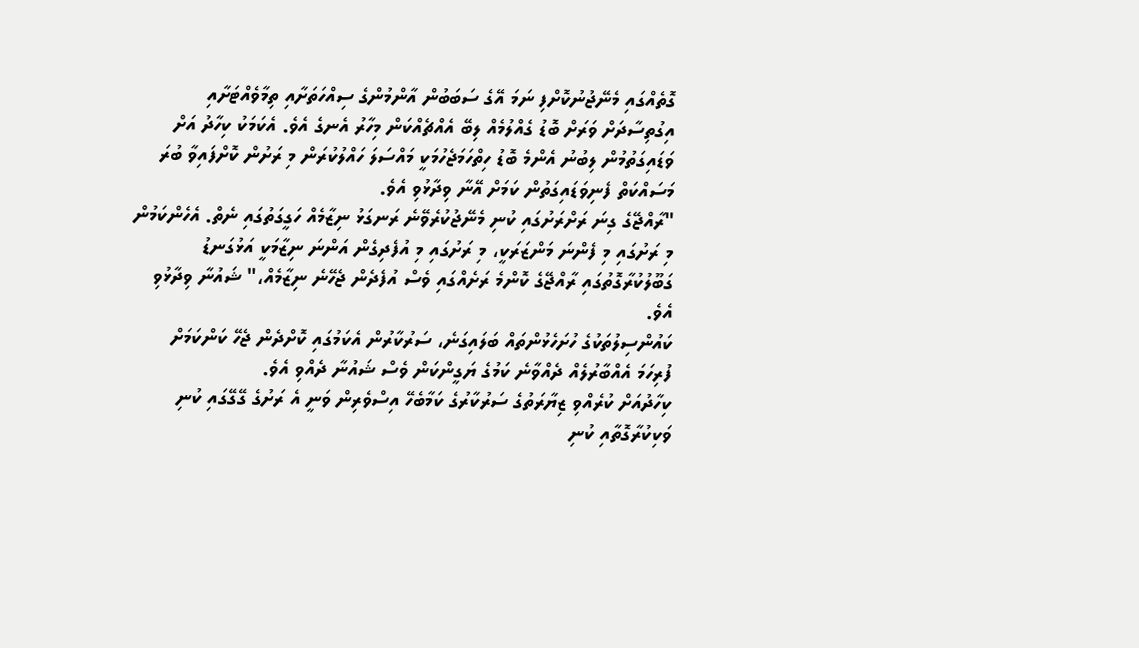ގޮތެއްގައި މެނޭޖުނުކޮށްފި ނަމަ އޭގެ ސަބަބުން އާންމުންގެ ސިއްހަތަށާއި ތިމާވެއްޓަށާއި އިގުތިސާދަށް ވަރަށް ބޮޑު ގެއްލުމެއް ލިބޭ އެއްޗެއްކަން މިހާރު އެނގެ އެވެ. އެކަމަކު ކިހާދު އަށް ވަޑައިގަތުމުން ލިބުނު އެންމެ ބޮޑު ހިތްހަމަޖެހުމަކީ މައްސަލަ ހައްލުކުރަން މި ރަށުން ކޮށްފައިވާ ބުރަ މަސައްކަތް ފެނިވަޑައިގަތުން ކަމަށް އޭނާ ވިދާޅުވި އެވެ.
"ރާއްޖޭގެ ގިނަ ރަށްރަށުގައި ކުނި މެނޭޖުކުރެވޭނެ ރަނގަޅު ނިޒާމެއް ހަގީގަތުގައި ނެތް. އެހެންކަމުން މި ރަށުގައި މި ފެންނަ މަންޒަރަކީ، މި ރަށުގައި މި އުފެދިގެން އަންނަ ނިޒާމަކީ އަޅުގަނޑު ގަބޫލުކުރާގޮތުގައި ރާއްޖޭގެ ކޮންމެ ރަށެއްގައި ވެސް އުފެދެން ޖެހޭނެ ނިޒާމެއް،" ޝައުނާ ވިދާޅުވި އެވެ.
ކައުންސިލުތަކުގެ ހުށަހެޅުންތައް ބަލައިގަނެ، ސަރުކާރުން އެކަމުގައި ކޮށްދެން ޖެހޭ ކަންކަމަށް ފުރިހަމަ އެއްބާރުލެއް ދެއްވާނެ ކަމުގެ ޔަގީންކަން ވެސް ޝައުނާ ދެއްވި އެވެ.
ކިހާދުއަށް ކުރެއްވި ޒިޔާރަތުގެ ސަރުކާރުގެ ކަމާބެހޭ އިސްވެރިން ވަނީ އެ ރަށުގެ ގޭގޭގައި ކުނި ވަކިކުރާގޮތާއި ކުނި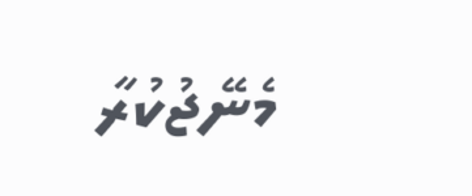މެނޭޖުކުރާ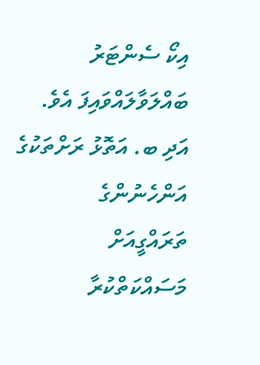އިކޯ ސެންޓަރު ބައްލަވާލައްވައިފަ އެވެ. އަދި ބ. އަތޮޅު ރަށްތަކުގެ އަންހެނުންގެ ތަރައްގީއަށް މަސައްކަތްކުރާ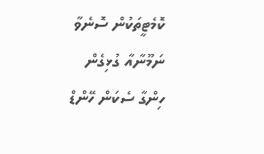ކޮމެޓީތަކުން ސޮނެވާ ނަމޫނާއާ ގުޅިގެން ހިންގާ ސެކަން ހޭންޑް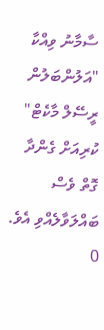ސާމާނު ވިއްކާ "އަލުންބަލުން ރީސޭލް މާކެޓް" ކުރިއަށް ގެންދާ ގޮތް ވެސް ބައްލަވާލެއްވި އެވެ.
0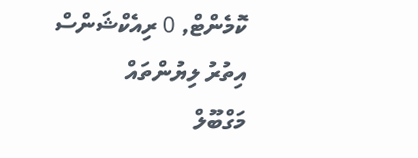ކޮމެންޓް, 0 ރިއެކްޝަންސް
އިތުރު ލިޔުންތައް
މަގްބޫލް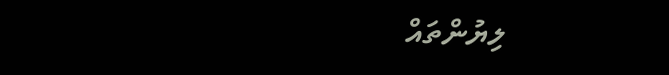ލިޔުންތައް